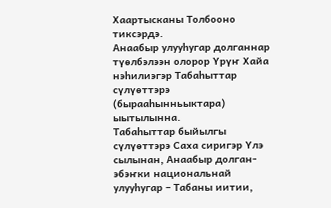Хаартысканы Толбооно тиксэрдэ.
Анаабыр улууһугар долганнар түөлбэлээн олорор Үрүҥ Хайа нэһилиэгэр Табаһыттар сүлүөттэрэ (бырааһынньыктара) ыытылынна.
Табаһыттар быйылгы сүлүөттэрэ Саха сиригэр Үлэ сылынан, Анаабыр долган-эбэҥки национальнай улууһугар – Табаны иитии,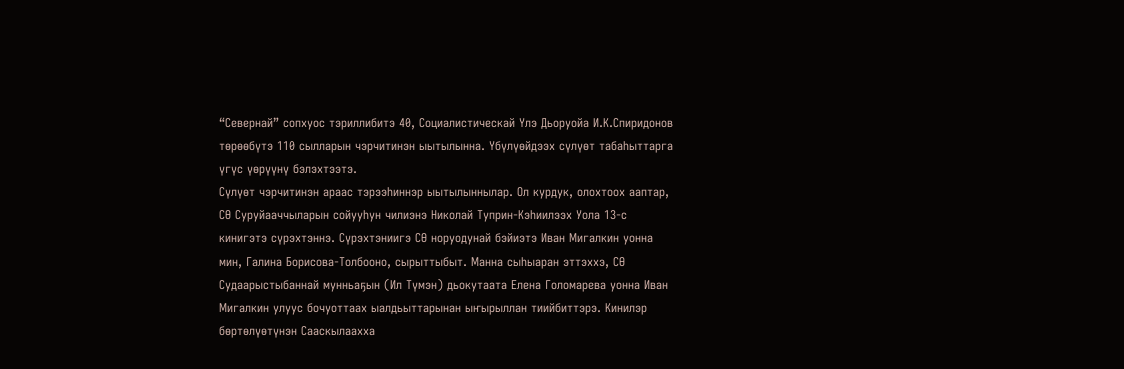“Севернай” сопхуос тэриллибитэ 40, Социалистическай Үлэ Дьоруойа И.К.Спиридонов төрөөбүтэ 110 сылларын чэрчитинэн ыытылынна. Үбүлүөйдээх сүлүөт табаһыттарга үгүс үөрүүнү бэлэхтээтэ.
Сүлүөт чэрчитинэн араас тэрээһиннэр ыытылыннылар. Ол курдук, олохтоох ааптар, СӨ Суруйааччыларын сойууһун чилиэнэ Николай Туприн-Кэһиилээх Уола 13-с кинигэтэ сүрэхтэннэ. Сүрэхтэниигэ СӨ норуодунай бэйиэтэ Иван Мигалкин уонна мин, Галина Борисова-Толбооно, сырыттыбыт. Манна сыһыаран эттэххэ, СӨ Судаарыстыбаннай мунньаҕын (Ил Түмэн) дьокутаата Елена Голомарева уонна Иван Мигалкин улуус бочуоттаах ыалдьыттарынан ыҥырыллан тиийбиттэрэ. Кинилэр бөртөлүөтүнэн Сааскылаахха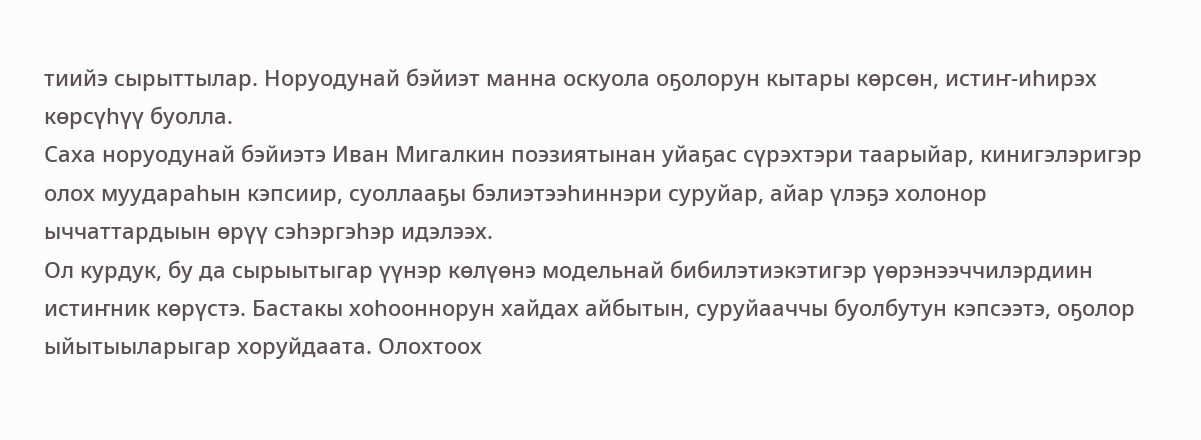тиийэ сырыттылар. Норуодунай бэйиэт манна оскуола оҕолорун кытары көрсөн, истиҥ-иһирэх көрсүһүү буолла.
Саха норуодунай бэйиэтэ Иван Мигалкин поэзиятынан уйаҕас сүрэхтэри таарыйар, кинигэлэригэр олох муудараһын кэпсиир, суоллааҕы бэлиэтээһиннэри суруйар, айар үлэҕэ холонор ыччаттардыын өрүү сэһэргэһэр идэлээх.
Ол курдук, бу да сырыытыгар үүнэр көлүөнэ модельнай бибилэтиэкэтигэр үөрэнээччилэрдиин истиҥник көрүстэ. Бастакы хоһооннорун хайдах айбытын, суруйааччы буолбутун кэпсээтэ, оҕолор ыйытыыларыгар хоруйдаата. Олохтоох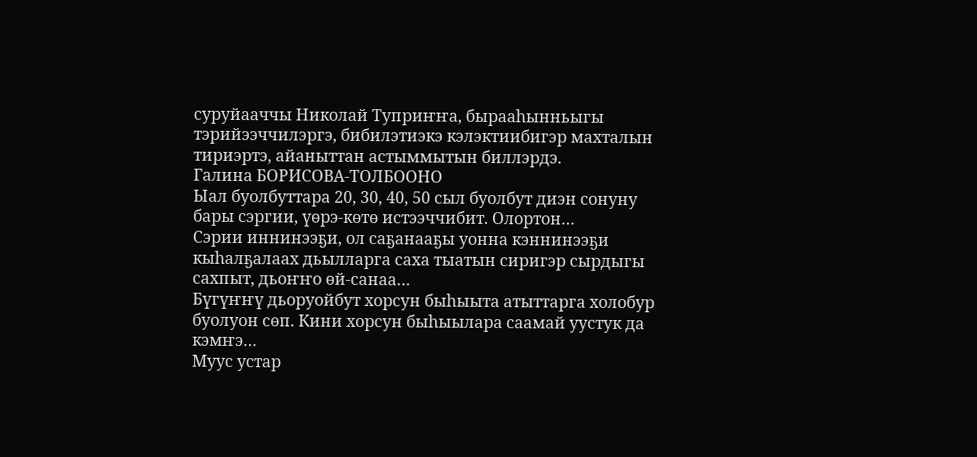суруйааччы Николай Туприҥҥа, бырааһынньыгы тэрийээччилэргэ, бибилэтиэкэ кэлэктиибигэр махталын тириэртэ, айаныттан астыммытын биллэрдэ.
Галина БОРИСОВА-ТОЛБООНО
Ыал буолбуттара 20, 30, 40, 50 сыл буолбут диэн сонуну бары сэргии, үөрэ-көтө истээччибит. Олортон…
Сэрии иннинээҕи, ол саҕанааҕы уонна кэннинээҕи кыһалҕалаах дьылларга саха тыатын сиригэр сырдыгы сахпыт, дьоҥҥо өй-санаа…
Бүгүҥҥү дьоруойбут хорсун быһыыта атыттарга холобур буолуон сөп. Кини хорсун быһыылара саамай уустук да кэмҥэ…
Муус устар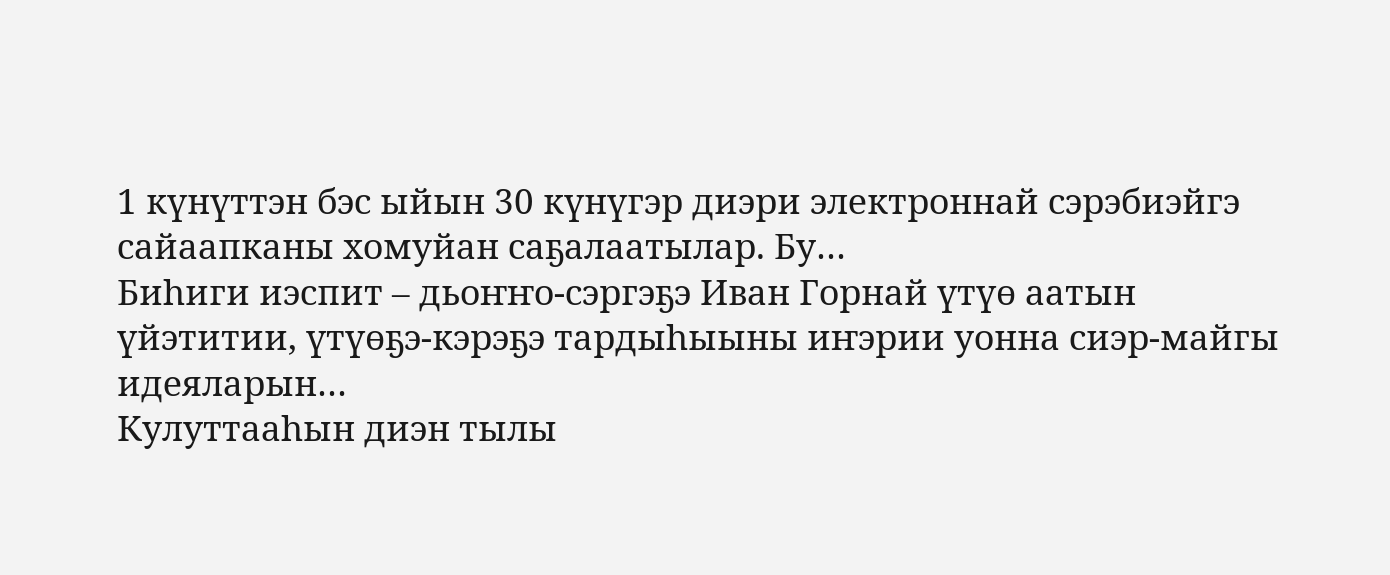1 күнүттэн бэс ыйын 30 күнүгэр диэри электроннай сэрэбиэйгэ сайаапканы хомуйан саҕалаатылар. Бу…
Биһиги иэспит – дьоҥҥо-сэргэҕэ Иван Горнай үтүө аатын үйэтитии, үтүөҕэ-кэрэҕэ тардыһыыны иҥэрии уонна сиэр-майгы идеяларын…
Кулуттааһын диэн тылы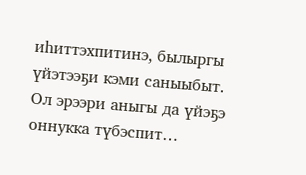иһиттэхпитинэ, былыргы үйэтээҕи кэми саныыбыт. Ол эрээри аныгы да үйэҕэ оннукка түбэспит…